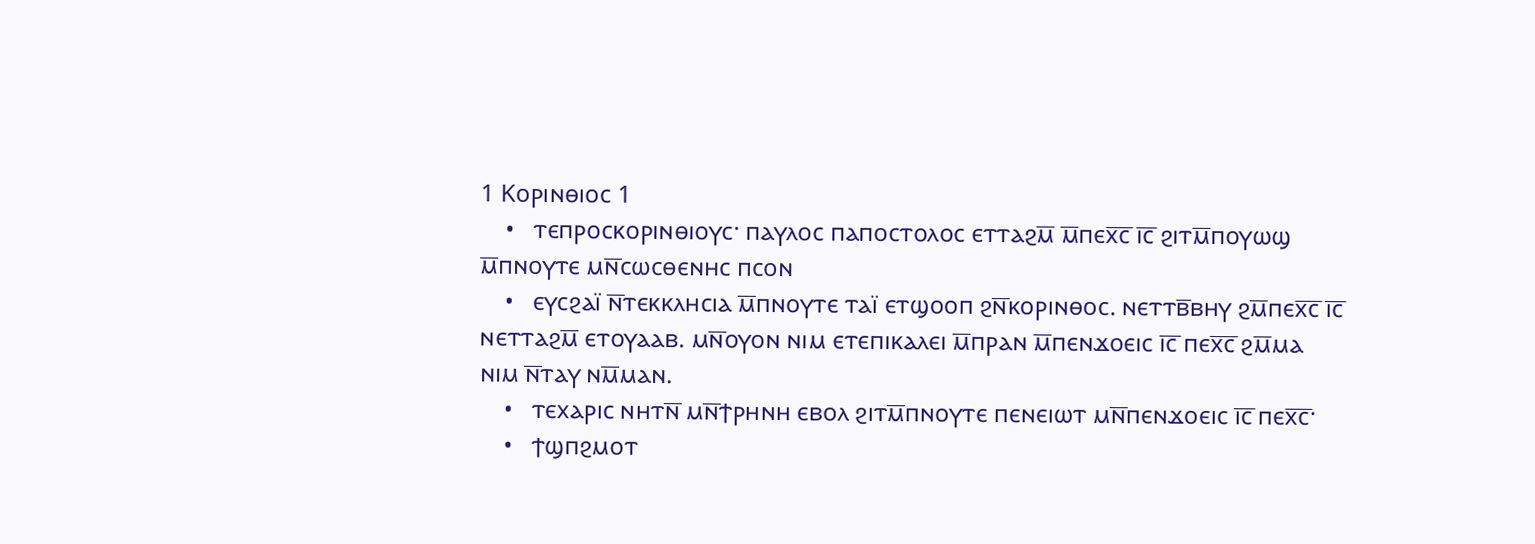1 Ⲕⲟⲣⲓⲛⲑⲓⲟⲥ 1
    •   ⲧⲉⲡⲣⲟⲥⲕⲟⲣⲓⲛⲑⲓⲟⲩⲥ· ⲡⲁⲩⲗⲟⲥ ⲡⲁⲡⲟⲥⲧⲟⲗⲟⲥ ⲉⲧⲧⲁϩⲙ̅ ⲙ̅ⲡⲉⲭ̅ⲥ̅ ⲓ̅ⲥ̅ ϩⲓⲧⲙ̅ⲡⲟⲩⲱϣ ⲙ̅ⲡⲛⲟⲩⲧⲉ ⲙⲛ̅ⲥⲱⲥⲑⲉⲛⲏⲥ ⲡⲥⲟⲛ
    •   ⲉⲩⲥϩⲁⲓ̈ ⲛ̅ⲧⲉⲕⲕⲗⲏⲥⲓⲁ ⲙ̅ⲡⲛⲟⲩⲧⲉ ⲧⲁⲓ̈ ⲉⲧϣⲟⲟⲡ ϩⲛ̅ⲕⲟⲣⲓⲛⲑⲟⲥ. ⲛⲉⲧⲧⲃ̅ⲃⲏⲩ ϩⲙ̅ⲡⲉⲭ̅ⲥ̅ ⲓ̅ⲥ̅ ⲛⲉⲧⲧⲁϩⲙ̅ ⲉⲧⲟⲩⲁⲁⲃ. ⲙⲛ̅ⲟⲩⲟⲛ ⲛⲓⲙ ⲉⲧⲉⲡⲓⲕⲁⲗⲉⲓ ⲙ̅ⲡⲣⲁⲛ ⲙ̅ⲡⲉⲛϫⲟⲉⲓⲥ ⲓ̅ⲥ̅ ⲡⲉⲭ̅ⲥ̅ ϩⲙ̅ⲙⲁ ⲛⲓⲙ ⲛ̅ⲧⲁⲩ ⲛⲙ̅ⲙⲁⲛ.
    •   ⲧⲉⲭⲁⲣⲓⲥ ⲛⲏⲧⲛ̅ ⲙⲛ̅ϯⲣⲏⲛⲏ ⲉⲃⲟⲗ ϩⲓⲧⲙ̅ⲡⲛⲟⲩⲧⲉ ⲡⲉⲛⲉⲓⲱⲧ ⲙⲛ̅ⲡⲉⲛϫⲟⲉⲓⲥ ⲓ̅ⲥ̅ ⲡⲉⲭ̅ⲥ̅·
    •   ϯϣⲡϩⲙⲟⲧ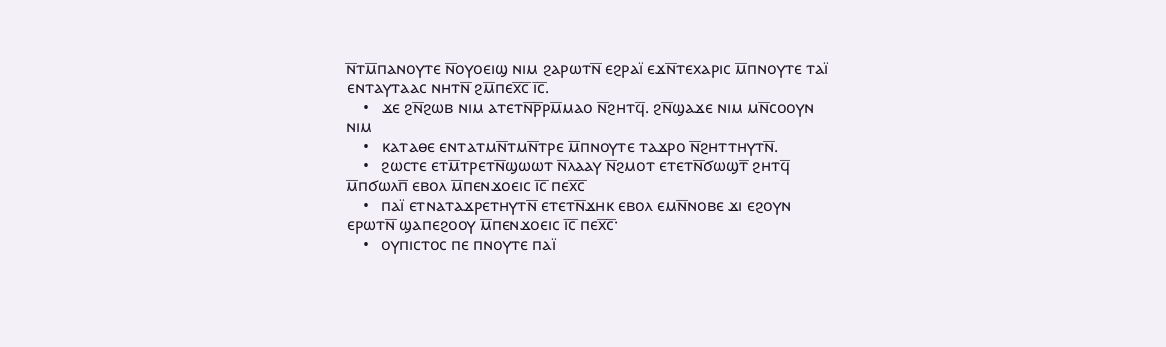ⲛ̅ⲧⲙ̅ⲡⲁⲛⲟⲩⲧⲉ ⲛ̅ⲟⲩⲟⲉⲓϣ ⲛⲓⲙ ϩⲁⲣⲱⲧⲛ̅ ⲉϩⲣⲁⲓ̈ ⲉϫⲛ̅ⲧⲉⲭⲁⲣⲓⲥ ⲙ̅ⲡⲛⲟⲩⲧⲉ ⲧⲁⲓ̈ ⲉⲛⲧⲁⲩⲧⲁⲁⲥ ⲛⲏⲧⲛ̅ ϩⲙ̅ⲡⲉⲭ̅ⲥ̅ ⲓ̅ⲥ̅.
    •   ϫⲉ ϩⲛ̅ϩⲱⲃ ⲛⲓⲙ ⲁⲧⲉⲧⲛ̅ⲣ̅ⲣⲙ̅ⲙⲁⲟ ⲛ̅ϩⲏⲧϥ̅. ϩⲛ̅ϣⲁϫⲉ ⲛⲓⲙ ⲙⲛ̅ⲥⲟⲟⲩⲛ ⲛⲓⲙ
    •   ⲕⲁⲧⲁⲑⲉ ⲉⲛⲧⲁⲧⲙⲛ̅ⲧⲙⲛ̅ⲧⲣⲉ ⲙ̅ⲡⲛⲟⲩⲧⲉ ⲧⲁϫⲣⲟ ⲛ̅ϩⲏⲧⲧⲏⲩⲧⲛ̅.
    •   ϩⲱⲥⲧⲉ ⲉⲧⲙ̅ⲧⲣⲉⲧⲛ̅ϣⲱⲱⲧ ⲛ̅ⲗⲁⲁⲩ ⲛ̅ϩⲙⲟⲧ ⲉⲧⲉⲧⲛ̅ϭⲱϣⲧ̅ ϩⲏⲧϥ̅ ⲙ̅ⲡϭⲱⲗⲡ̅ ⲉⲃⲟⲗ ⲙ̅ⲡⲉⲛϫⲟⲉⲓⲥ ⲓ̅ⲥ̅ ⲡⲉⲭ̅ⲥ̅
    •   ⲡⲁⲓ̈ ⲉⲧⲛⲁⲧⲁϫⲣⲉⲧⲏⲩⲧⲛ̅ ⲉⲧⲉⲧⲛ̅ϫⲏⲕ ⲉⲃⲟⲗ ⲉⲙⲛ̅ⲛⲟⲃⲉ ϫⲓ ⲉϩⲟⲩⲛ ⲉⲣⲱⲧⲛ̅ ϣⲁⲡⲉϩⲟⲟⲩ ⲙ̅ⲡⲉⲛϫⲟⲉⲓⲥ ⲓ̅ⲥ̅ ⲡⲉⲭ̅ⲥ̅·
    •   ⲟⲩⲡⲓⲥⲧⲟⲥ ⲡⲉ ⲡⲛⲟⲩⲧⲉ ⲡⲁⲓ̈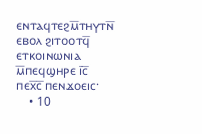ⲉⲛⲧⲁϥⲧⲉϩⲙ̅ⲧⲏⲩⲧⲛ̅ ⲉⲃⲟⲗ ϩⲓⲧⲟⲟⲧϥ̅ ⲉⲧⲕⲟⲓⲛⲱⲛⲓⲁ ⲙ̅ⲡⲉϥϣⲏⲣⲉ ⲓ̅ⲥ̅ ⲡⲉⲭ̅ⲥ̅ ⲡⲉⲛϫⲟⲉⲓⲥ·
    • 10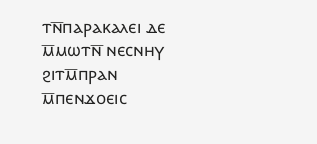ⲧⲛ̅ⲡⲁⲣⲁⲕⲁⲗⲉⲓ ⲇⲉ ⲙ̅ⲙⲱⲧⲛ̅ ⲛⲉⲥⲛⲏⲩ ϩⲓⲧⲙ̅ⲡⲣⲁⲛ ⲙ̅ⲡⲉⲛϫⲟⲉⲓⲥ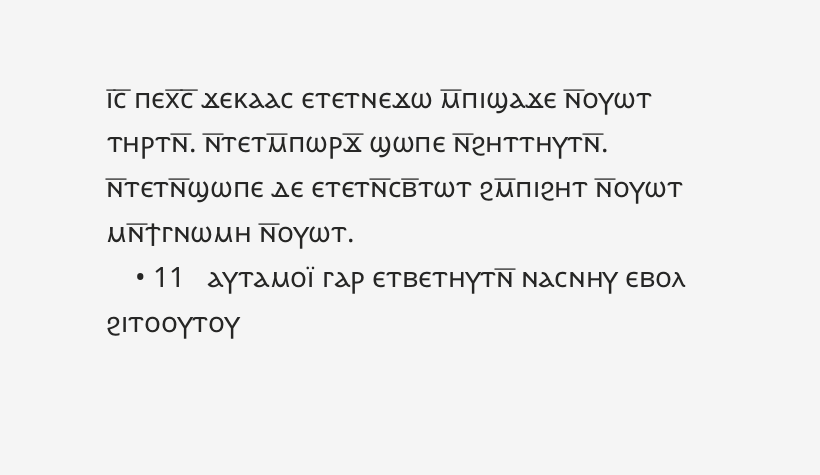ⲓ̅ⲥ̅ ⲡⲉⲭ̅ⲥ̅ ϫⲉⲕⲁⲁⲥ ⲉⲧⲉⲧⲛⲉϫⲱ ⲙ̅ⲡⲓϣⲁϫⲉ ⲛ̅ⲟⲩⲱⲧ ⲧⲏⲣⲧⲛ̅. ⲛ̅ⲧⲉⲧⲙ̅ⲡⲱⲣϫ̅ ϣⲱⲡⲉ ⲛ̅ϩⲏⲧⲧⲏⲩⲧⲛ̅. ⲛ̅ⲧⲉⲧⲛ̅ϣⲱⲡⲉ ⲇⲉ ⲉⲧⲉⲧⲛ̅ⲥⲃ̅ⲧⲱⲧ ϩⲙ̅ⲡⲓϩⲏⲧ ⲛ̅ⲟⲩⲱⲧ ⲙⲛ̅ϯⲅⲛⲱⲙⲏ ⲛ̅ⲟⲩⲱⲧ.
    • 11   ⲁⲩⲧⲁⲙⲟⲓ̈ ⲅⲁⲣ ⲉⲧⲃⲉⲧⲏⲩⲧⲛ̅ ⲛⲁⲥⲛⲏⲩ ⲉⲃⲟⲗ ϩⲓⲧⲟⲟⲩⲧⲟⲩ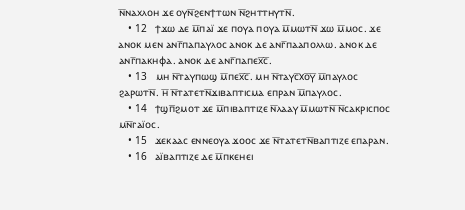ⲛ̅ⲛⲁⲭⲗⲟⲏ ϫⲉ ⲟⲩⲛ̅ϩⲉⲛϯⲧⲱⲛ ⲛ̅ϩⲏⲧⲧⲏⲩⲧⲛ̅.
    • 12   ϯϫⲱ ⲇⲉ ⲙ̅ⲡⲁⲓ̈ ϫⲉ ⲡⲟⲩⲁ ⲡⲟⲩⲁ ⲙ̅ⲙⲱⲧⲛ̅ ϫⲱ ⲙ̅ⲙⲟⲥ. ϫⲉ ⲁⲛⲟⲕ ⲙⲉⲛ ⲁⲛⲅ̅ⲡⲁⲡⲁⲩⲗⲟⲥ ⲁⲛⲟⲕ ⲇⲉ ⲁⲛⲅ̅ⲡⲁⲁⲡⲟⲗⲗⲱ. ⲁⲛⲟⲕ ⲇⲉ ⲁⲛⲅ̅ⲡⲁⲕⲏⲫⲁ. ⲁⲛⲟⲕ ⲇⲉ ⲁⲛⲅ̅ⲡⲁⲡⲉⲭ̅ⲥ̅.
    • 13   ⲙⲏ ⲛ̅ⲧⲁⲩⲡⲱϣ ⲙ̅ⲡⲉⲭ̅ⲥ̅. ⲙⲏ ⲛ̅ⲧⲁⲩⲥ̅xⲟ̅ⲩ̅ ⲙ̅ⲡⲁⲩⲗⲟⲥ ϩⲁⲣⲱⲧⲛ̅. ⲏ̅ ⲛ̅ⲧⲁⲧⲉⲧⲛ̅ϫⲓⲃⲁⲡⲧⲓⲥⲙⲁ ⲉⲡⲣⲁⲛ ⲙ̅ⲡⲁⲩⲗⲟⲥ.
    • 14   ϯϣⲡ̅ϩⲙⲟⲧ ϫⲉ ⲙ̅ⲡⲓⲃⲁⲡⲧⲓⲍⲉ ⲛ̅ⲗⲁⲁⲩ ⲙ̅ⲙⲱⲧⲛ̅ ⲛ̅ⲥⲁⲕⲣⲓⲥⲡⲟⲥ ⲙⲛ̅ⲅⲁⲓ̈ⲟⲥ.
    • 15   ϫⲉⲕⲁⲁⲥ ⲉⲛⲛⲉⲟⲩⲁ ϫⲟⲟⲥ ϫⲉ ⲛ̅ⲧⲁⲧⲉⲧⲛ̅ⲃⲁⲡⲧⲓⲍⲉ ⲉⲡⲁⲣⲁⲛ.
    • 16   ⲁⲓ̈ⲃⲁⲡⲧⲓⲍⲉ ⲇⲉ ⲙ̅ⲡⲕⲉⲏⲉⲓ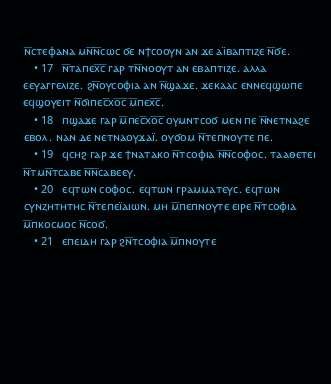ⲛ̅ⲥⲧⲉⲫⲁⲛⲁ ⲙⲛ̅ⲛ̅ⲥⲱⲥ ϭⲉ ⲛϯⲥⲟⲟⲩⲛ ⲁⲛ ϫⲉ ⲁⲓ̈ⲃⲁⲡⲧⲓⲍⲉ ⲛ̅ϭⲉ.
    • 17   ⲛ̅ⲧⲁⲡⲉⲭ̅ⲥ̅ ⲅⲁⲣ ⲧⲛ̅ⲛⲟⲟⲩⲧ ⲁⲛ ⲉⲃⲁⲡⲧⲓⲍⲉ. ⲁⲗⲗⲁ ⲉⲉⲩⲁⲅⲅⲉⲗⲓⲍⲉ. ϩⲛ̅ⲟⲩⲥⲟⲫⲓⲁ ⲁⲛ ⲛ̅ϣⲁϫⲉ. ϫⲉⲕⲁⲁⲥ ⲉⲛⲛⲉϥϣⲱⲡⲉ ⲉϥϣⲟⲩⲉⲓⲧ ⲛ̅ϭⲓⲡⲉⲥ̅xⲟ̅ⲥ̅ ⲙ̅ⲡⲉⲭ̅ⲥ̅.
    • 18   ⲡϣⲁϫⲉ ⲅⲁⲣ ⲙ̅ⲡⲉⲥ̅xⲟ̅ⲥ̅ ⲟⲩⲙⲛⲧⲥⲟϭ ⲙⲉⲛ ⲡⲉ ⲛ̅ⲛⲉⲧⲛⲁϩⲉ ⲉⲃⲟⲗ. ⲛⲁⲛ ⲇⲉ ⲛⲉⲧⲛⲁⲟⲩϫⲁⲓ̈. ⲟⲩϭⲟⲙ ⲛ̅ⲧⲉⲡⲛⲟⲩⲧⲉ ⲡⲉ.
    • 19   ϥⲥⲏϩ ⲅⲁⲣ ϫⲉ ϯⲛⲁⲧⲁⲕⲟ ⲛ̅ⲧⲥⲟⲫⲓⲁ ⲛ̅ⲛ̅ⲥⲟⲫⲟⲥ. ⲧⲁⲁⲑⲉⲧⲉⲓ ⲛ̅ⲧⲙⲛ̅ⲧⲥⲁⲃⲉ ⲛ̅ⲛ̅ⲥⲁⲃⲉⲉⲩ.
    • 20   ⲉϥⲧⲱⲛ ⲥⲟⲫⲟⲥ. ⲉϥⲧⲱⲛ ⲅⲣⲁⲙⲙⲁⲧⲉⲩⲥ. ⲉϥⲧⲱⲛ ⲥⲩⲛⲍⲏⲧⲏⲧⲏⲥ ⲛ̅ⲧⲉⲡⲉⲓ̈ⲁⲓⲱⲛ. ⲙⲏ ⲙ̅ⲡⲉⲡⲛⲟⲩⲧⲉ ⲉⲓⲣⲉ ⲛ̅ⲧⲥⲟⲫⲓⲁ ⲙ̅ⲡⲕⲟⲥⲙⲟⲥ ⲛ̅ⲥⲟϭ.
    • 21   ⲉⲡⲉⲓⲇⲏ ⲅⲁⲣ ϩⲛ̅ⲧⲥⲟⲫⲓⲁ ⲙ̅ⲡⲛⲟⲩⲧⲉ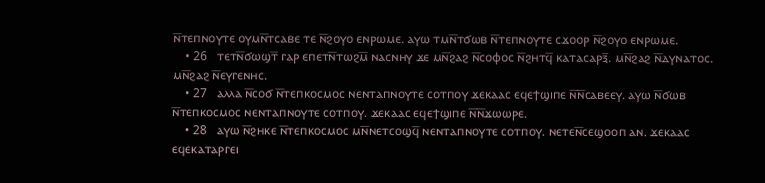ⲛ̅ⲧⲉⲡⲛⲟⲩⲧⲉ ⲟⲩⲙⲛ̅ⲧⲥⲁⲃⲉ ⲧⲉ ⲛ̅ϩⲟⲩⲟ ⲉⲛⲣⲱⲙⲉ. ⲁⲩⲱ ⲧⲙⲛ̅ⲧϭⲱⲃ ⲛ̅ⲧⲉⲡⲛⲟⲩⲧⲉ ⲥϫⲟⲟⲣ ⲛ̅ϩⲟⲩⲟ ⲉⲛⲣⲱⲙⲉ.
    • 26   ⲧⲉⲧⲛ̅ϭⲱϣⲧ̅ ⲅⲁⲣ ⲉⲡⲉⲧⲛ̅ⲧⲱϩⲙ̅ ⲛⲁⲥⲛⲏⲩ ϫⲉ ⲙⲛ̅ϩⲁϩ ⲛ̅ⲥⲟⲫⲟⲥ ⲛ̅ϩⲏⲧϥ̅ ⲕⲁⲧⲁⲥⲁⲣⲝ̅. ⲙⲛ̅ϩⲁϩ ⲛ̅ⲇⲩⲛⲁⲧⲟⲥ. ⲙⲛ̅ϩⲁϩ ⲛ̅ⲉⲩⲅⲉⲛⲏⲥ.
    • 27   ⲁⲗⲗⲁ ⲛ̅ⲥⲟϭ ⲛ̅ⲧⲉⲡⲕⲟⲥⲙⲟⲥ ⲛⲉⲛⲧⲁⲡⲛⲟⲩⲧⲉ ⲥⲟⲧⲡⲟⲩ ϫⲉⲕⲁⲁⲥ ⲉϥⲉϯϣⲓⲡⲉ ⲛ̅ⲛ̅ⲥⲁⲃⲉⲉⲩ. ⲁⲩⲱ ⲛ̅ϭⲱⲃ ⲛ̅ⲧⲉⲡⲕⲟⲥⲙⲟⲥ ⲛⲉⲛⲧⲁⲡⲛⲟⲩⲧⲉ ⲥⲟⲧⲡⲟⲩ. ϫⲉⲕⲁⲁⲥ ⲉϥⲉϯϣⲓⲡⲉ ⲛ̅ⲛ̅ϫⲱⲱⲣⲉ.
    • 28   ⲁⲩⲱ ⲛ̅ϩⲏⲕⲉ ⲛ̅ⲧⲉⲡⲕⲟⲥⲙⲟⲥ ⲙⲛ̅ⲛⲉⲧⲥⲟϣϥ̅ ⲛⲉⲛⲧⲁⲡⲛⲟⲩⲧⲉ ⲥⲟⲧⲡⲟⲩ. ⲛⲉⲧⲉⲛ̅ⲥⲉϣⲟⲟⲡ ⲁⲛ. ϫⲉⲕⲁⲁⲥ ⲉϥⲉⲕⲁⲧⲁⲣⲅⲉⲓ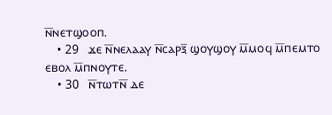ⲛ̅ⲛⲉⲧϣⲟⲟⲡ.
    • 29   ϫⲉ ⲛ̅ⲛⲉⲗⲁⲁⲩ ⲛ̅ⲥⲁⲣⲝ̅ ϣⲟⲩϣⲟⲩ ⲙ̅ⲙⲟϥ ⲙ̅ⲡⲉⲙⲧⲟ ⲉⲃⲟⲗ ⲙ̅ⲡⲛⲟⲩⲧⲉ.
    • 30   ⲛ̅ⲧⲱⲧⲛ̅ ⲇⲉ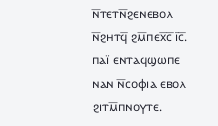ⲛ̅ⲧⲉⲧⲛ̅ϩⲉⲛⲉⲃⲟⲗ ⲛ̅ϩⲏⲧϥ̅ ϩⲙ̅ⲡⲉⲭ̅ⲥ̅ ⲓ̅ⲥ̅. ⲡⲁⲓ̈ ⲉⲛⲧⲁϥϣⲱⲡⲉ ⲛⲁⲛ ⲛ̅ⲥⲟⲫⲓⲁ ⲉⲃⲟⲗ ϩⲓⲧⲙ̅ⲡⲛⲟⲩⲧⲉ.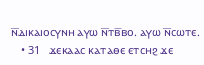ⲛ̅ⲇⲓⲕⲁⲓⲟⲥⲩⲛⲏ ⲁⲩⲱ ⲛ̅ⲧⲃ̅ⲃⲟ. ⲁⲩⲱ ⲛ̅ⲥⲱⲧⲉ.
    • 31   ϫⲉⲕⲁⲁⲥ ⲕⲁⲧⲁⲑⲉ ⲉⲧⲥⲏϩ ϫⲉ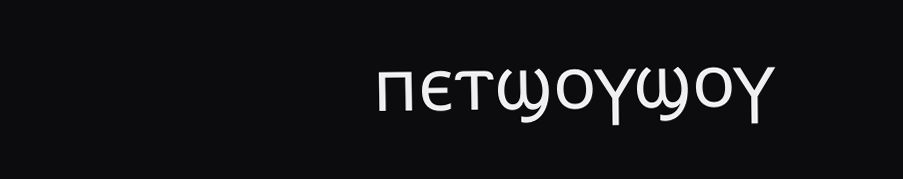ⲡⲉⲧϣⲟⲩϣⲟⲩ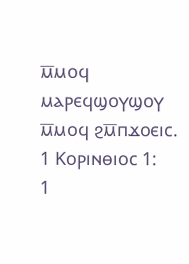ⲙ̅ⲙⲟϥ ⲙⲁⲣⲉϥϣⲟⲩϣⲟⲩ ⲙ̅ⲙⲟϥ ϩⲙ̅ⲡϫⲟⲉⲓⲥ.
1 Ⲕⲟⲣⲓⲛⲑⲓⲟⲥ 1:
1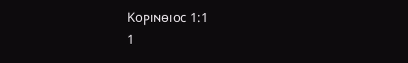Ⲕⲟⲣⲓⲛⲑⲓⲟⲥ 1:1
1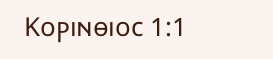Ⲕⲟⲣⲓⲛⲑⲓⲟⲥ 1:1